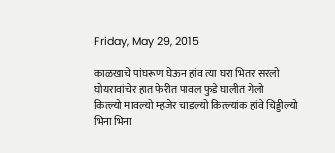Friday, May 29, 2015

काळखाचे पांघरूण घेऊन हांव त्या घरा भितर सरलो
घोयरावांचेर हात फेरीत पावल फुडे घालीत गेलो
कित्ल्यो मावल्यो म्हजेर चाडल्यो कित्ल्यांक हांवे चिड्डील्यो
भिना भिना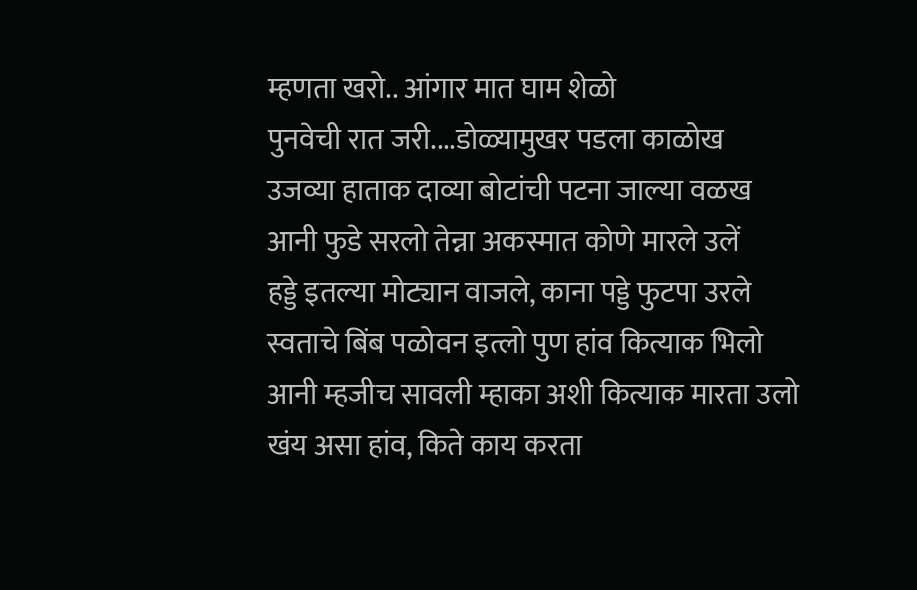म्हणता खरो.. आंगार मात घाम शेळो
पुनवेची रात जरी....डोळ्यामुखर पडला काळोख
उजव्या हाताक दाव्या बोटांची पटना जाल्या वळख
आनी फुडे सरलो तेन्ना अकस्मात कोणे मारले उलें
हड्डे इतल्या मोट्यान वाजले, काना पड्डे फुटपा उरले
स्वताचे बिंब पळोवन इत्लो पुण हांव कित्याक भिलो
आनी म्हजीच सावली म्हाका अशी कित्याक मारता उलो
खंय असा हांव, किते काय करता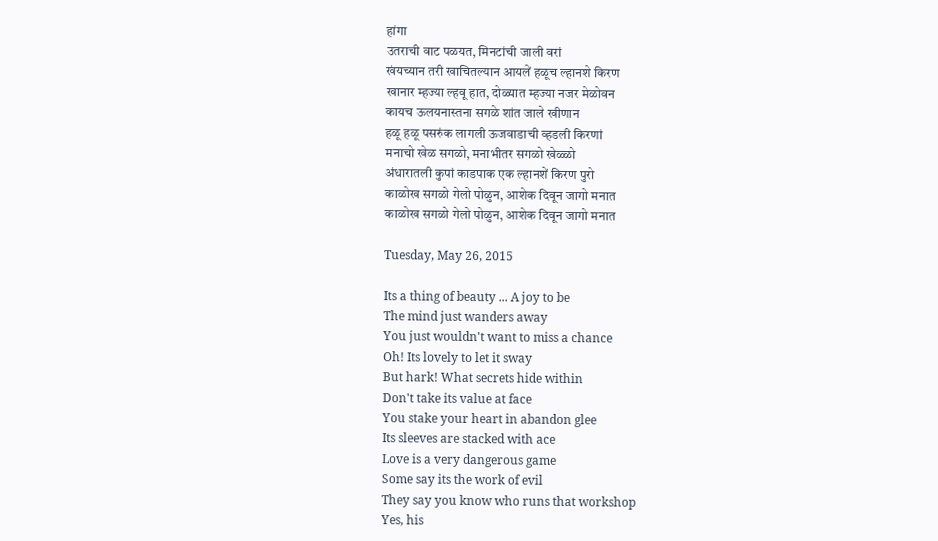हांगा
उतराची वाट पळयत, मिनटांची जाली वरां
खंयच्यान तरी खाचितल्यान आयलें हळूच ल्हानशे किरण
खानार म्हज्या ल्हवू हात, दोळ्यात म्हज्या नजर मेळोवन
कायच ऊलयनास्तना सगळे शांत जाले खीणान
हळू हळू पसरुंक लागली ऊजवाडाची व्हडली किरणां
मनाचो खेळ सगळो, मनाभीतर सगळो खेळ्ळो
अंधारातली कुपां काडपाक एक ल्हानशें किरण पुरो
काळोख सगळो गेलो पोळुन, आशेक दिवून जागो मनात
काळोख सगळो गेलो पोळुन, आशेक दिवून जागो मनात

Tuesday, May 26, 2015

Its a thing of beauty ... A joy to be
The mind just wanders away
You just wouldn't want to miss a chance
Oh! Its lovely to let it sway
But hark! What secrets hide within
Don't take its value at face
You stake your heart in abandon glee
Its sleeves are stacked with ace
Love is a very dangerous game
Some say its the work of evil
They say you know who runs that workshop
Yes, his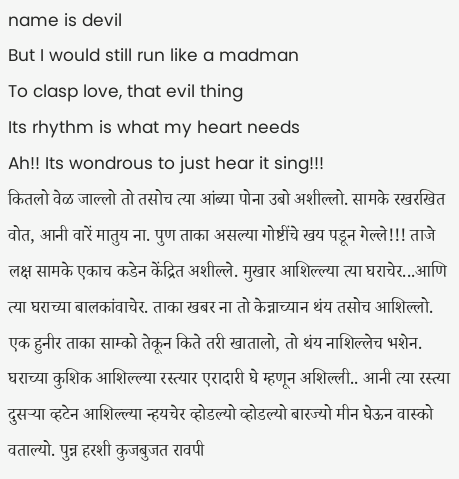name is devil
But I would still run like a madman
To clasp love, that evil thing
Its rhythm is what my heart needs
Ah!! Its wondrous to just hear it sing!!!
कितलो वेळ जाल्लो तो तसोच त्या आंब्या पोना उबो अशील्लो. सामके रखरखित वोत, आनी वारें मातुय ना. पुण ताका असल्या गोष्टींचे खय पडून गेल्ले!!! ताजे लक्ष सामके एकाच कडेन केंद्रित अशील्ले. मुखार आशिल्ल्या त्या घराचेर...आणि त्या घराच्या बालकांवाचेर. ताका खबर ना तो केन्नाच्यान थंय तसोच आशिल्लो. एक हुनीर ताका साम्को तेकून किते तरी खातालो, तो थंय नाशिल्लेच भशेन. घराच्या कुशिक आशिल्ल्या रस्त्यार एरादारी घे म्हणून अशिल्ली.. आनी त्या रस्त्या दुसऱ्या व्हटेन आशिल्ल्या न्हयचेर व्होडल्यो व्होडल्यो बारज्यो मीन घेऊन वास्को वताल्यो. पुन्न हरशी कुजबुजत रावपी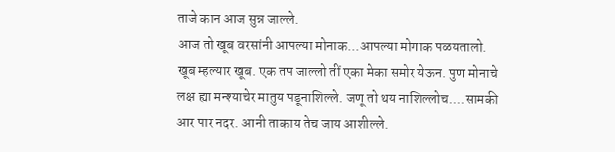ताजे कान आज सुन्न जाल्ले.
आज तो खूब वरसांनी आपल्या मोनाक...आपल्या मोगाक पळयतालो. खूब म्हल्यार खूब. एक तप जाल्लो तीं एका मेका समोर येऊन. पुण मोनाचे लक्ष ह्या मन्श्याचेर मातुय पडूनाशिल्ले. जणू तो थय नाशिल्लोच....सामकी आर पार नदर. आनी ताकाय तेच जाय आशील्ले.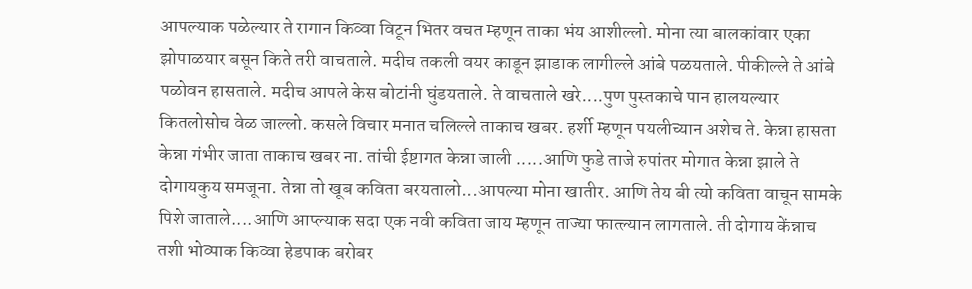आपल्याक पळेल्यार ते रागान किव्वा विटून भितर वचत म्हणून ताका भंय आशील्लो. मोना त्या बालकांवार एका झोपाळयार बसून किते तरी वाचताले. मदीच तकली वयर काडून झाडाक लागील्ले आंबे पळयताले. पीकील्ले ते आंबे पळोवन हासताले. मदीच आपले केस बोटांनी घुंडयताले. ते वाचताले खरे....पुण पुस्तकाचे पान हालयल्यार कितलोसोच वेळ जाल्लो. कसले विचार मनात चलिल्ले ताकाच खबर. हर्शी म्हणून पयलीच्यान अशेच ते. केन्ना हासता केन्ना गंभीर जाता ताकाच खबर ना. तांची ईष्टागत केन्ना जाली .....आणि फुडे ताजे रुपांतर मोगात केन्ना झाले ते दोगायकुय समजूना. तेन्ना तो खूब कविता बरयतालो...आपल्या मोना खातीर. आणि तेय बी त्यो कविता वाचून सामके पिशे जाताले....आणि आप्ल्याक सदा एक नवी कविता जाय म्हणून ताज्या फात्ल्यान लागताले. ती दोगाय केंन्नाच तशी भोव्पाक किव्वा हेडपाक बरोबर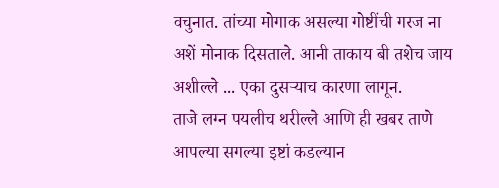वचुनात. तांच्या मोगाक असल्या गोष्टींची गरज ना अशें मोनाक दिसताले. आनी ताकाय बी तशेच जाय अशील्ले ... एका दुसऱ्याच कारणा लागून.
ताजे लग्न पयलीच थरील्ले आणि ही खबर ताणे आपल्या सगल्या इष्टां कडल्यान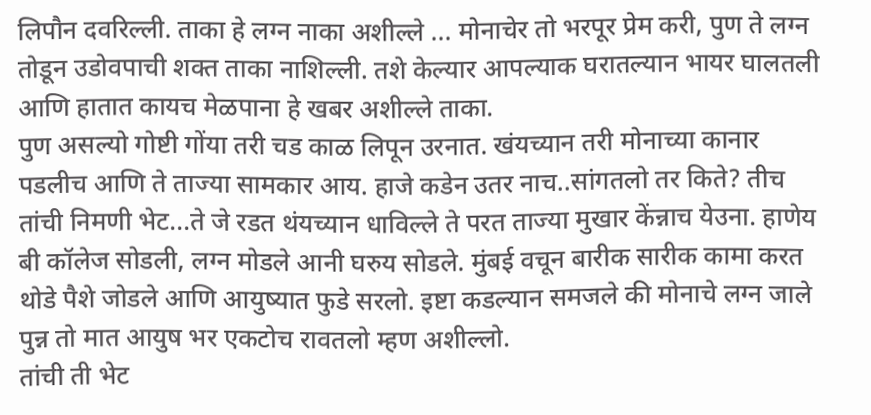लिपौन दवरिल्ली. ताका हे लग्न नाका अशील्ले ... मोनाचेर तो भरपूर प्रेम करी, पुण ते लग्न तोडून उडोवपाची शक्त ताका नाशिल्ली. तशे केल्यार आपल्याक घरातल्यान भायर घालतली आणि हातात कायच मेळपाना हे खबर अशील्ले ताका.
पुण असल्यो गोष्टी गोंया तरी चड काळ लिपून उरनात. खंयच्यान तरी मोनाच्या कानार पडलीच आणि ते ताज्या सामकार आय. हाजे कडेन उतर नाच..सांगतलो तर किते? तीच तांची निमणी भेट...ते जे रडत थंयच्यान धाविल्ले ते परत ताज्या मुखार केंन्नाच येउना. हाणेय बी कॉलेज सोडली, लग्न मोडले आनी घरुय सोडले. मुंबई वचून बारीक सारीक कामा करत थोडे पैशे जोडले आणि आयुष्यात फुडे सरलो. इष्टा कडल्यान समजले की मोनाचे लग्न जाले पुन्न तो मात आयुष भर एकटोच रावतलो म्हण अशील्लो.
तांची ती भेट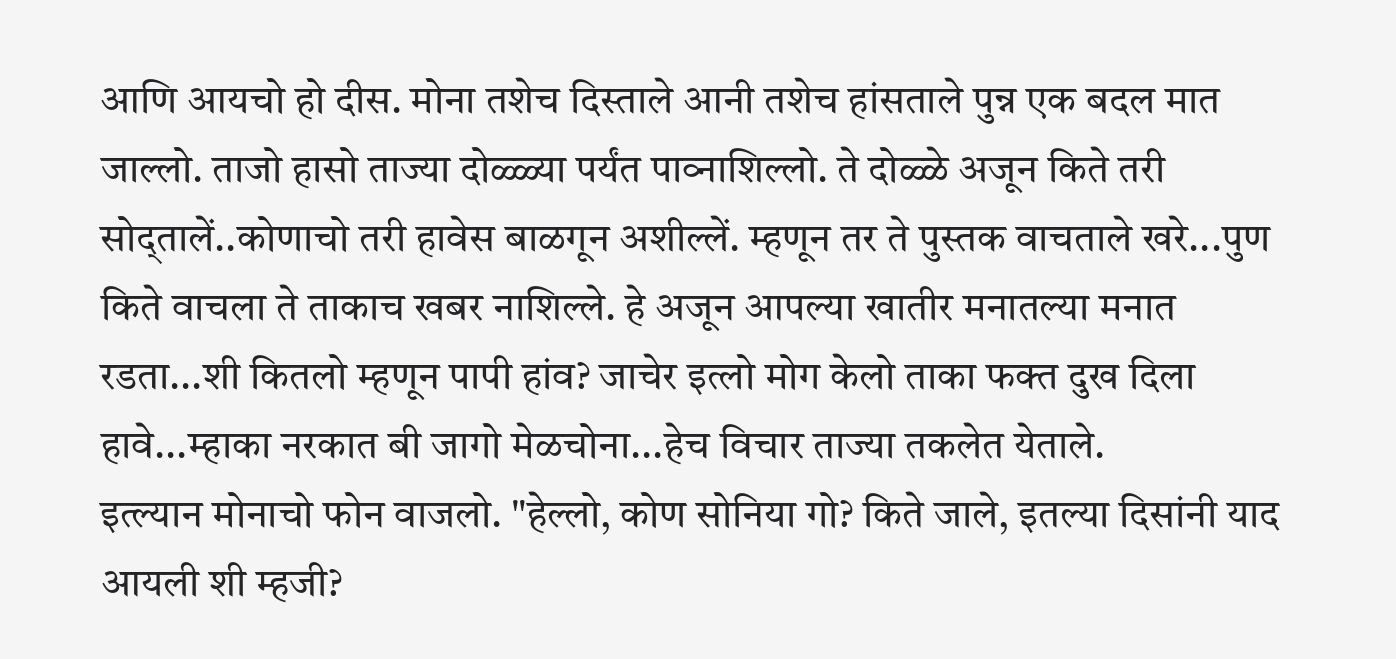आणि आयचो हो दीस. मोना तशेच दिस्ताले आनी तशेच हांसताले पुन्न एक बदल मात जाल्लो. ताजो हासो ताज्या दोळ्ळ्या पर्यंत पाव्नाशिल्लो. ते दोळ्ळे अजून किते तरी सोद्तालें..कोणाचो तरी हावेस बाळगून अशील्लें. म्हणून तर ते पुस्तक वाचताले खरे...पुण किते वाचला ते ताकाच खबर नाशिल्ले. हे अजून आपल्या खातीर मनातल्या मनात रडता...शी कितलो म्हणून पापी हांव? जाचेर इत्लो मोग केलो ताका फक्त दुख दिला हावे...म्हाका नरकात बी जागो मेळचोना...हेच विचार ताज्या तकलेत येताले.
इत्ल्यान मोनाचो फोन वाजलो. "हेल्लो, कोण सोनिया गो? किते जाले, इतल्या दिसांनी याद आयली शी म्हजी?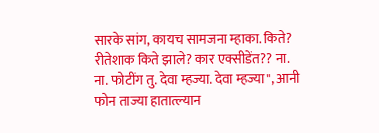सारके सांग, कायच सामजना म्हाका. किते? रीतेशाक किते झाले? कार एक्सीडेंत?? ना. ना. फोटींग तु. देवा म्हज्या. देवा म्हज्या", आनी फोन ताज्या हातात्ल्यान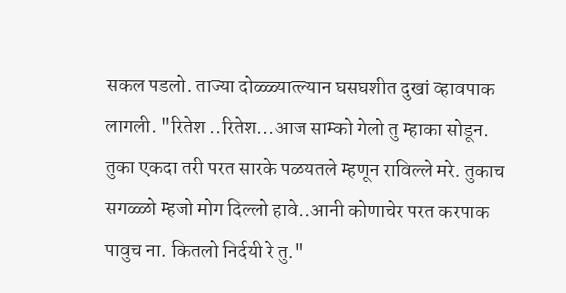सकल पडलो. ताज्या दोळ्ळ्यात्ल्यान घसघशीत दुखां व्हावपाक लागली. "रितेश ..रितेश...आज साम्को गेलो तु म्हाका सोडून. तुका एकदा तरी परत सारके पळयतले म्हणून राविल्ले मरे. तुकाच सगळ्ळो म्हजो मोग दिल्लो हावे..आनी कोणाचेर परत करपाक पावुच ना. कितलो निर्दयी रे तु."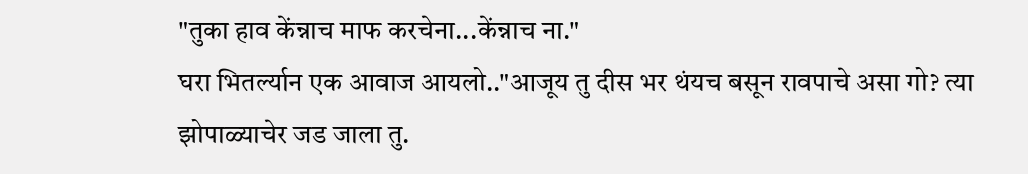"तुका हाव केंन्नाच माफ करचेना...केंन्नाच ना."
घरा भितर्ल्यान एक आवाज आयलो.."आजूय तु दीस भर थंयच बसून रावपाचे असा गो? त्या झोपाळ्याचेर जड जाला तु.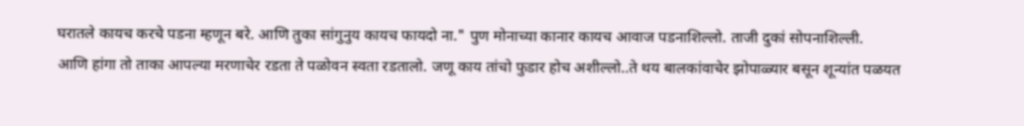घरातले कायच करचे पडना म्हणून बरे. आणि तुका सांगुनुय कायच फायदो ना." पुण मोनाच्या कानार कायच आवाज पडनाशिल्लो. ताजी दुकां सोपनाशिल्ली.
आणि हांगा तो ताका आपल्या मरणाचेर रडता ते पळोवन स्वता रडतालो. जणू काय तांचो फुडार होच अशील्लो..ते थय बालकांवाचेर झोपाळ्यार बसून शून्यांत पळयत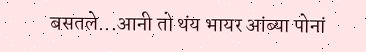बसतले...आनी तो थंय भायर आंब्या पोनां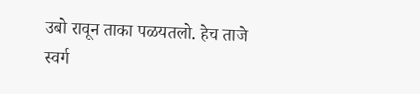उबो रावून ताका पळयतलो. हेच ताजे स्वर्ग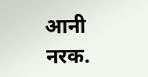आनी नरक.